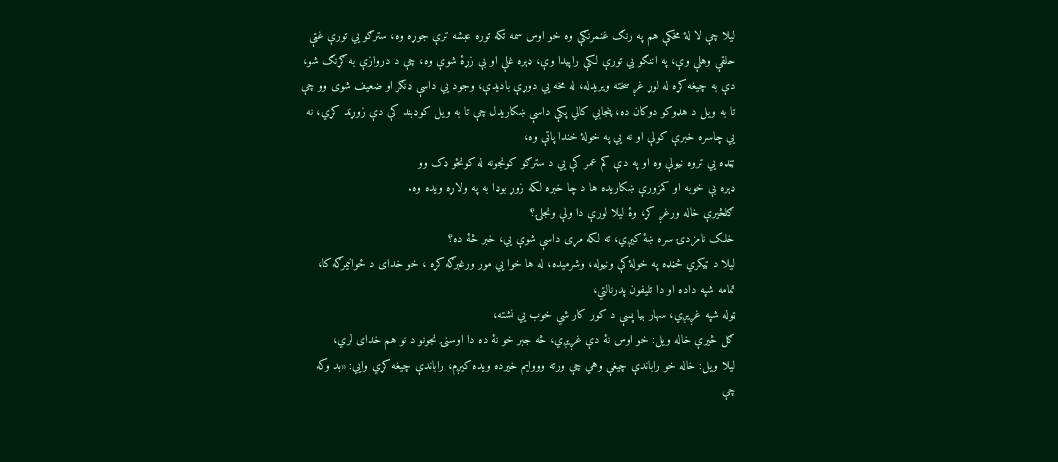ليلا چې لا لۀ مخکې هم په رنګ غنمرنګې وه خو اوس سمه تکه توره عبشه ترې جوړه وه، سترګو يي تورې غټې حلقې وهلې وې، په اننګو يي تورې لکې راپيدا وې، ډېره غلې او بې زړۀ شوې وه، چې د دروازې به ګړنګ شو، دې به چيغه کړه له لوړ غږ سخته ويريدله، له مخه يي دوړې باديدې، وجود يي داسې ډنګر او ضعيف شوی وو چې تا به ويل د هډوکو دوکان ده، پنجابي کالي پکې داسې ښکاريدل چې تا به ويل کوډبند کې دې زوړند کړي، نه يي چاسره خبرې کولې او نه يي په خولۀ خندا پاتې وه،
ټڼډه یي تروه نيولې وه او په دې کم عمر کې يي د سترګو کونجونه له کونځو ډک وو
ډېره بې خوبه او کمزورې ښکاريده ها د چا خبره لکه زوړ بوډا به په ولاړه ويده وه.
ګلڅيرې خاله ورغږ کړ، وۀ ليلا لورې دا ولې ونجلۍ؟
خلک نامزدۍ سره ښۀ کيږي، ته لکه مړی داسې شوې يي، خبر څۀ ده؟
ليلا د ټيکري څڼډه په خولۀ کې ونيوله، وشرميده، له ها خوا يي مور ورغبرګه کړه ، خو خدای د ځوانيمرګه کا،
تمامه شپه داده او دا تليفون پدرنالتي،
ټوله شپه غږيږي، سهار بیا پسې د کور کار شي خوب يي نشته،
ګل څيرې خاله ويل: خو اوس نۀ دې غږيږي، څه جبر خو نۀ ده دا اوسنۍ نجونو د نو هم خدای لري،
ليلا ويل: خاله خو راباندې چيغې وهي چې ورته وووايم خيرده ويده کيږم، راباندې چيغه کړي وايي: «بد وکه چې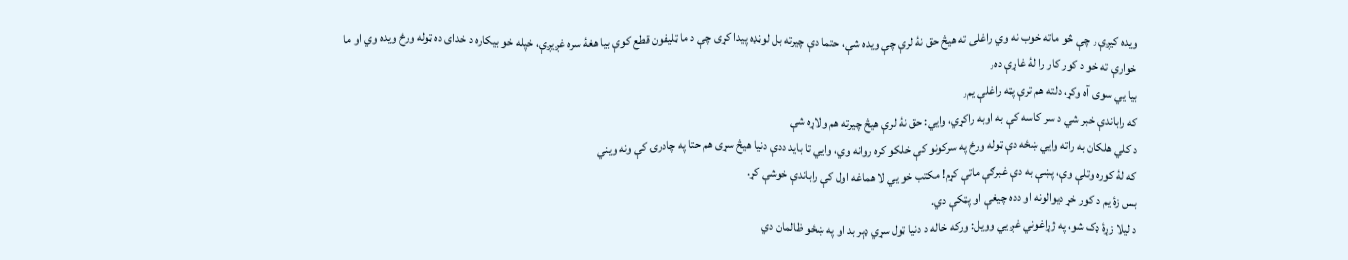ويده کيږې٫ چې څو ماته خوب نه وي راغلی ته هيڅ حق نۀ لرې چې ويده شې، حتما دې چيرته بل لوڼډه پيدا کړی چې د ما ټليفون قطع کوې بيا هغۀ سره غږيږې، خپله خو بيکاره د خدای ده ټوله ورځ ويده وي او ما خوارې ته خو د کور کار را لۀ غاړې ده٫
بیا يي سوی آه وکړ، دلته هم ترې پټه راغلې يم٫
که راباندې خبر شي د سر کاسه کې به اوبه راکړي، وايي: حق نۀ لرې هيڅ چيرته هم ولاړه شې
د کلي هلکان به راته وايي ښځه دې ټوله ورځ په سرکونو کې خلکو کره روانه وي، وايي تا بايد ددې دنيا هيڅ سړی هم حتا په چادرۍ کې ونه ويني
که لۀ کوره وتلې وې، پښې به دې غبرګې ماتې کړم! مکتب خو يي لا هماغه اول کې راباندې خوشې کړ.
بس زۀ يم د کور خړ ديوالونه او دده چيغې او پټکې دي.
د ليلا زړۀ ډک شو، په ژړاغوني غږ يي وويل: ورکه خاله د دنيا ټول سړي ډېر بد او په ښځو ظالمان دي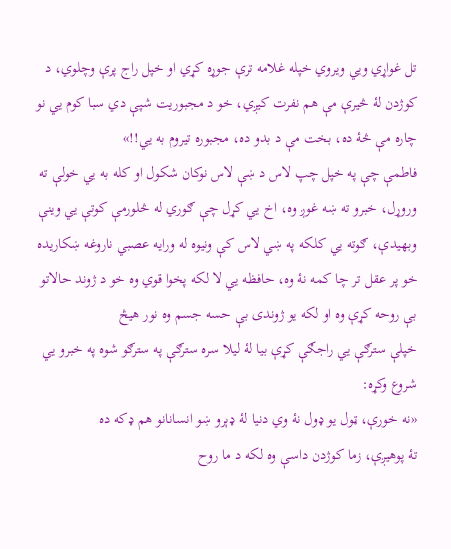تل غواړي ويي ويروي خپله غلامه ترې جوړه کړي او خپل راج پرې وچلوي، د کوژدن لۀ څيرې مې هم نفرت کيږي، خو د مجبوريت شپې دي سبا کوم يي نو چاره مې څۀ ده، بخت مې د بدو ده، مجبوره تيروم به يي!!»
فاطمې چې په خپل چپ لاس د ښې لاس نوکان شکول او کله به يي خولې ته وروړل، خبرو ته ښه غوږ وه، اخ يي کړل چې ګوري له څلورمې کوتې يي وينې وبهيدې، ګوته يي کلکه په ښي لاس کې ونيوه له ورايه عصبي ناروغه ښکاريده خو پر عقل تر چا کمه نۀ وه، حافظه يي لا لکه پخوا قوي وه خو د ژوند حالاتو بې روحه کړې وه او لکه يو ژوندی بې حسه جسم وه نور هيڅ
خپلې سترګې يي راجګې کړې بیا لۀ ليلا سره سترګې په سترګو شوه په خبرو يي شروع وکړه:
«نه خورې، ټول يو ډول نۀ وي دنيا لۀ ډېرو ښو انسانانو هم ډکه ده
تۀ پوهيږې، زما کوژدن داسې وه لکه د ما روح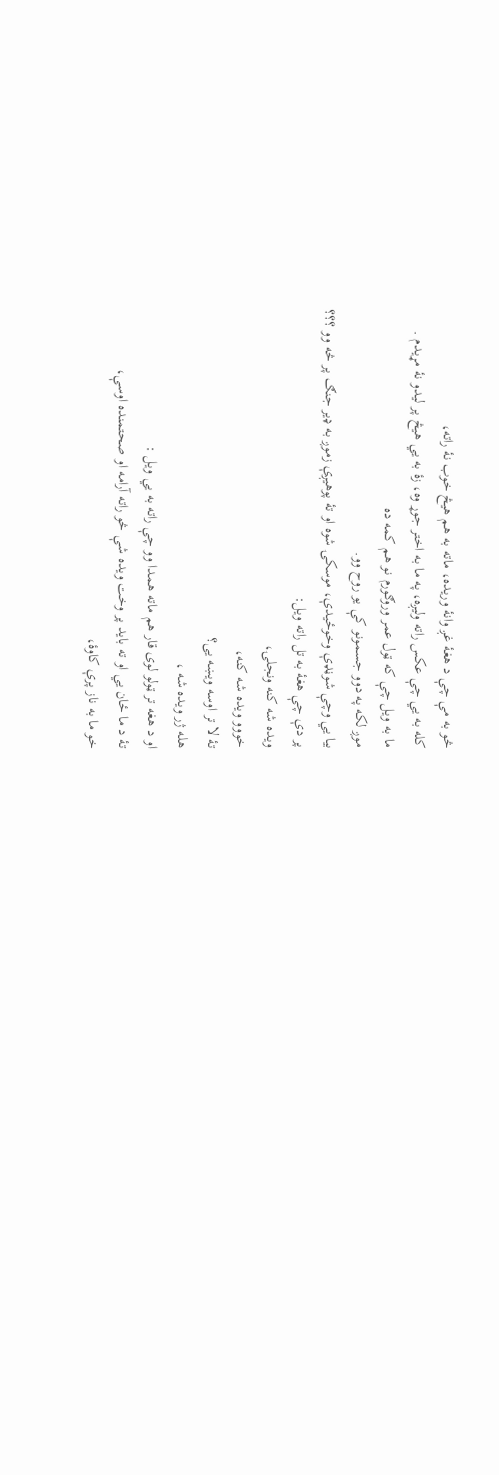څو به مې چې د هغۀ غږ وانۀ وريده، ماته به هم هيڅ خوب نۀ راته،
کله به يي چې عکس راته وليږه، په ما به اختر جوړ وه، زۀ به يي هيڅ پر ليدو نۀ مړيدم .
ما به ويل چې که ټول عمر وروګورم نو هم کمه ده
موږ لکه په دوو جسمونو کې يو روح وو.
بیا يي وچې شوڼډې وخوځيدې، موسکۍ شوه او تۀ پوهيږې زموږ به ډیر جنګ پر څه وو ؟؟؟
پر دې چې هغۀ به تل راته ويل:
ويده شه کنه ونجلۍ،
خووو ويده شه کنه،
تۀ لا تر اوسه ويښه یی؟
هله ژر ويده شه ،
او د هغه تر ټولو لوی قار هم ماته همدا وو چې راته به يي ويل :
تۀ د ما ځان يي او ته بايد پر وخت ويده شې څو راته آرامه او صحتمنده اوسې،
خو ما به ناز پرې کاوۀ،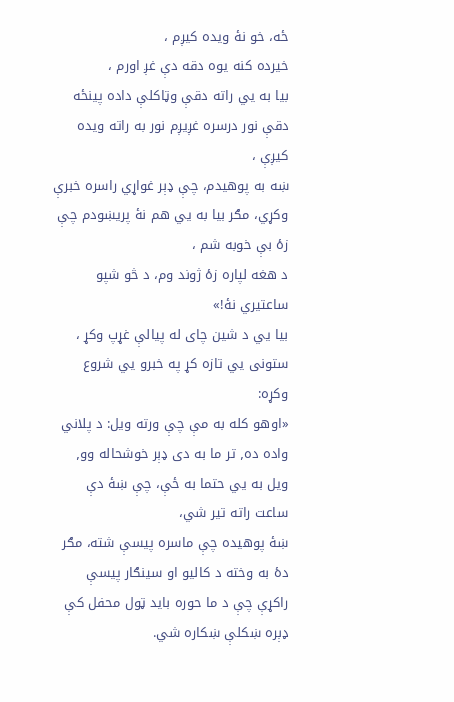ځه، خو نۀ ويده کيږم ،
خيرده کنه يوه دقه دې غږ اورم ،
بیا به يي راته دقې وټاکلې داده پينځه دقې نور درسره غږيږم نور به راته ويده کيږې ،
ښه به پوهيدم، چې ډېر غواړي راسره خبرې وکړي، مګر بیا به يي هم نۀ پريښودم چې زۀ بې خوبه شم ،
د هغه لپاره زۀ ژوند وم، د څو شپو ساعتيري نۀ!»
بیا يي د شين چای له پيالې غړپ وکړ ،
ستونی يي تازه کړ په خبرو يي شروع وکړه:
«اوهو کله به مې چې ورته ويل: د پلاني واده ده٫ تر ما به دی ډېر خوشحاله وو٫
ويل به يي حتما به ځې، چې ښۀ دې ساعت راته تير شي،
ښۀ پوهيده چې ماسره پيسې شته، مګر دۀ به وخته د کاليو او سينګار پيسې راکړې چې د ما حوره بايد ټول محفل کې ډېره ښکلې ښکاره شي.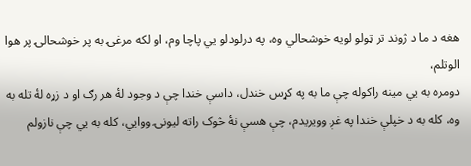هغه د ما د ژوند تر ټولو لويه خوشحالي وه، په درلودلو يي پاچا وم، او لکه مرغۍ به پر خوشحالۍ پر هوا الوتلم،
دومره به يي مينه راکوله چې ما به په کړس خندل، داسې خندا چې د وجود لۀ هر رګ او د زړه لۀ تله به وه، کله به د خپلې خندا په غږ وويريدم، چې هسې نۀ څوک راته ليونۍ ووايي، کله به يي چې نازولم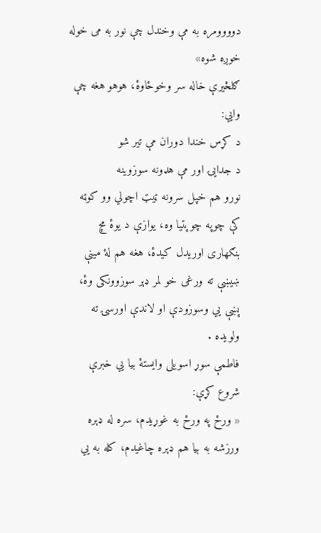دوووومره به مې وخندل چې نور به می خوله خوږه شوه»
ګلڅيرې خاله سر وخوځاوۀ، هوهو هغه چې وايي:
د کړس خندا دوران مې تير شو
د جدايۍ اور مې هډونه سوزوينه
نورو هم خپل سرونه ټيټ اچولي وو کوټه کې چوپه چوپتيا وه، يوازې د يوۀ مچ بنګهاری اوريدل کيدۀ، هغه هم لۀ مينې ښيښې ته ورغی خو لمر ډېر سوزوونکی وۀ،
پښې يي وسوزودې او لاندې اورسۍ ته ولويده .
فاطمې سوړ اسويلی وايستۀ بیا يي خبرې شروع کړې:
« ورځ په ورځ به غوړيدم، سره له ډېره ورزشه به بیا هم ډېره چاغيدم، کله به يي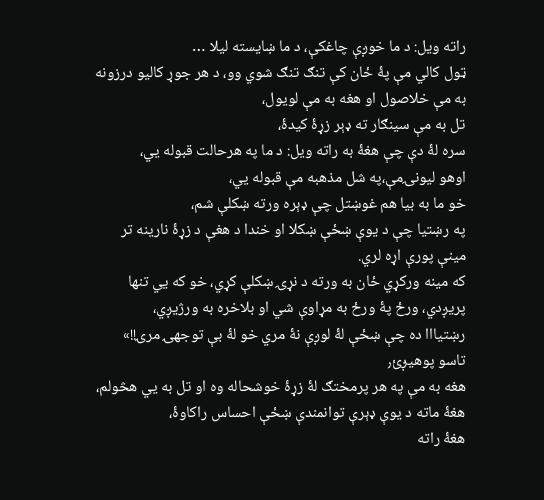راته ويل: د ما خوږې چاغکې، د ما ښايسته ليلا …
ټول کالي مې پۀ ځان کې تنګ تنګ شوي وو، د هر جوړ کاليو درزونه به مې خلاصول او هغه به مې لويول،
تل به مې سينګار ته ډېر زړۀ کيدۀ،
سره لۀ دې چې هغۀ به راته ويل: د ما په هرحالت قبوله يي،
اوهو ليونۍمې،په شل مذهبه مې قبوله يي،
خو ما به بیا هم غوښتل چې ډېره ورته ښکلې شم،
په رښتيا چې د يوې ښځې ښکلا او خندا د هغې د زړۀ نارينه تر مينې پورې اړه لري.
که مينه ورکړي ځان به ورته د نړۍ ښکلې کړي، خو که يي تنها پريږدي، ورځ پۀ ورځ به مړاوې شي او بلاخره به ورژيږي،
رښتيااا ده چې ښځې لۀ لوږې نۀ مري خو لۀ بې توجهۍ مرۍ!!»
تاسو پوهيږئ٫
هغه به مې په هر پرمختګ لۀ زړۀ خوشحاله وه او تل به يي هڅولم، هغۀ ماته د يوې ډېرې توانمندې ښځې احساس راکاوۀ،
هغۀ راته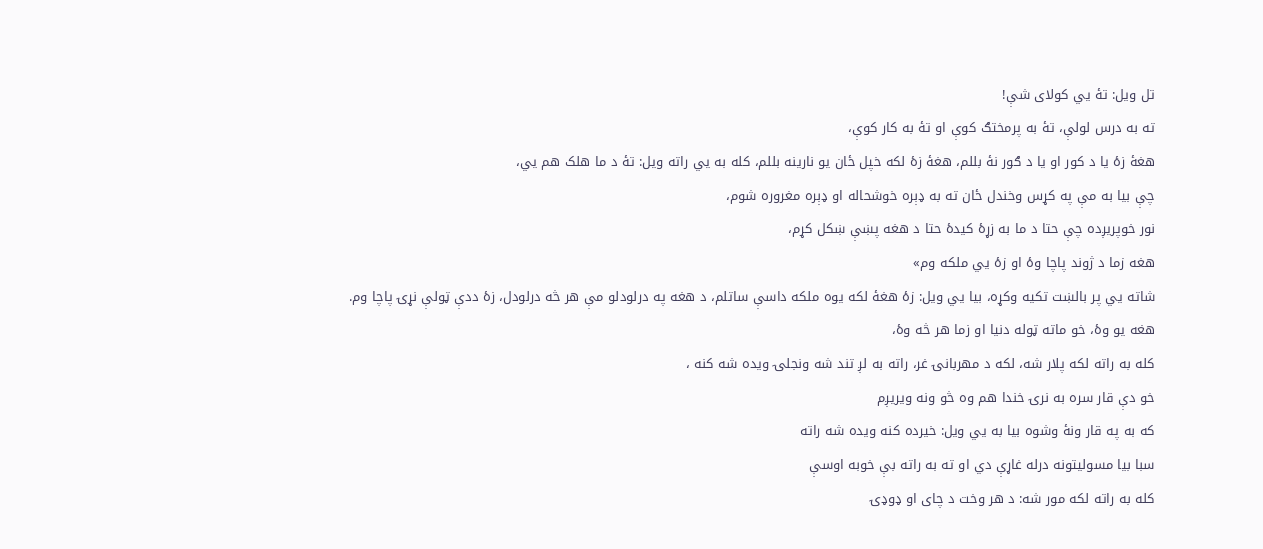تل ويل: تۀ يي کولای شې!
ته به درس لولې، تۀ به پرمختګ کوې او تۀ به کار کوې،
هغۀ زۀ يا د کور او يا د ګور نۀ بللم، هغۀ زۀ لکه خپل ځان يو نارينه بللم، کله به يي راته ويل: تۀ د ما هلک هم يي،
چې بیا به مې په کړس وخندل ځان ته به ډېره خوشحاله او ډېره مغروره شوم،
نور خوپريږده چې حتا د ما به زړۀ کيدۀ حتا د هغه پښې ښکل کړم،
هغه زما د ژوند پاچا وۀ او زۀ يي ملکه وم»
شاته يي پر بالښت تکيه وکړه، بیا يي ويل: زۀ هغۀ لکه يوه ملکه داسې ساتلم، د هغه په درلودلو مې هر څه درلودل، زۀ ددې ټولې نړۍ پاچا وم.
هغه يو وۀ، خو ماته ټوله دنيا او زما هر څه وۀ،
کله به راته لکه پلار شه، لکه د مهربانۍ غر، راته به لږ تند شه ونجلۍ ويده شه کنه ،
خو دې قار سره به نرۍ خندا هم وه څو ونه ويريږم
که به په قار ونۀ وشوه بیا به يي ويل: خيرده کنه ويده شه راته
سبا بیا مسوليتونه درله غاړې دي او ته به راته بې خوبه اوسې
کله به راته لکه مور شه: د هر وخت د چای او ډوډۍ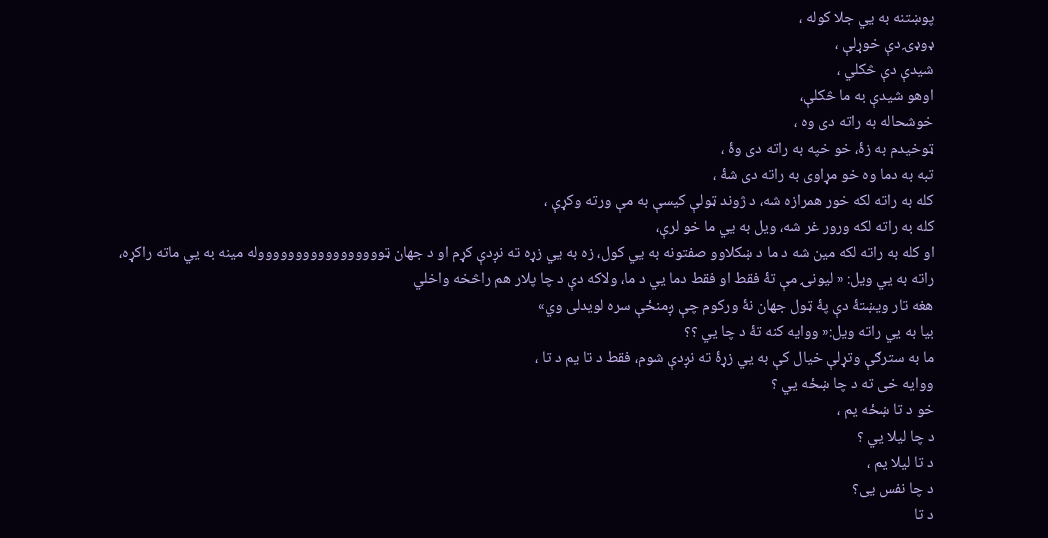پوښتنه به يي جلا کوله ،
ډوډۍ دې خوړلې ،
شيدې دې څکلي ،
اوهو شيدې به ما څکلې،
خوشحاله به راته دی وه ،
ټوخيدم به زۀ، خو خپه به راته دی وۀ ،
تبه به دما وه خو مړاوی به راته دی شۀ ،
کله به راته لکه خور همرازه شه، د ژوند ټولې کيسې به مې ورته وکړې ،
کله به راته لکه ورور غر شه، ويل به يي ما خو لرې،
او کله به راته لکه مين شه د ما د ښکلاوو صفتونه به يي کول، زه به يي زړه ته نږدې کړم او د جهان ټوووووووووووووووووله مينه به يي ماته راکړه،
راته به يي ويل: « ليونۍ مې تۀ فقط او فقط دما يي د ما، ولاکه دې د چا پلار هم راڅخه واخلي
هغه تار ويښتۀ دې پۀ ټول جهان نۀ ورکوم چې ږمنځې سره لويدلی وي»
بیا به يي راته ويل:« ووايه کنه تۀ د چا يي ؟؟
ما به سترګې وتړلې خيال کې به يي زړۀ ته نږدې شوم، فقط د تا يم د تا ،
ووايه خی ته د چا ښځه يي ؟
خو د تا ښځه يم ،
د چا ليلا يي ؟
د تا ليلا يم ،
د چا نفس یی؟
د تا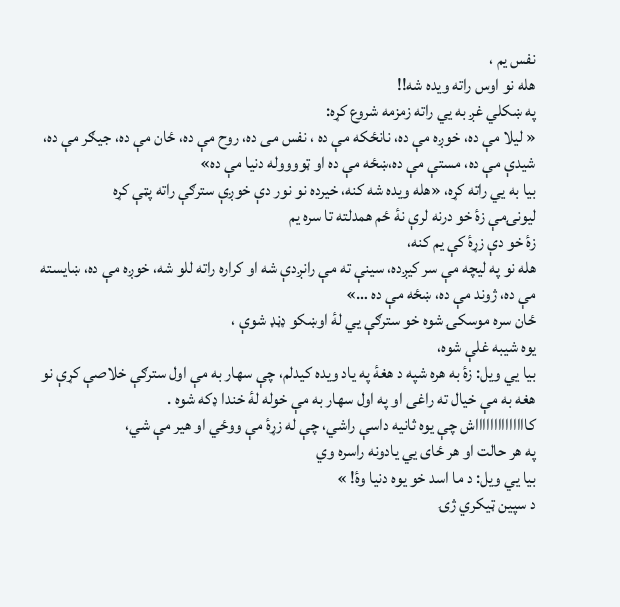نفس يم ،
هله نو اوس راته ويده شه!!
په ښکلي غږ به يي راته زمزمه شروع کړه:
« ليلا مې ده، خوږه مې ده، نانځکه مې ده ، نفس می ده، روح مې ده، ځان مې ده، جيګر مې ده،
شيدې مې ده، مستې مې ده،ښځه مې ده او ټووووله دنيا مې ده»
بیا به يي راته کړه، «هله ويده شه کنه، خيرده نو نور دې خوږې سترګې راته پټې کړه
ليونۍمې زۀ خو درنه لرې نۀ ځم همدلته تا سره يم
زۀ خو دې زړۀ کې يم کنه،
هله نو په ليچه مې سر کيږده، سينې ته مې رانږدې شه او کراره راته للو شه، خوږه مې ده، ښايسته مې ده، ژوند مې ده، ښځه مې ده …»
ځان سره موسکۍ شوه خو سترګې يي لۀ اوښکو ډڼډ شوې ،
يوه شيبه غلې شوه،
بيا يي ويل: زۀ به هره شپه د هغۀ په ياد ويده کيدلم، چې سهار به مې اول سترګې خلاصې کړې نو هغه به مې خيال ته راغی او په اول سهار به مې خوله لۀ خندا ډکه شوه .
کااااااااااااااش چې يوه ثانيه داسې راشي، چې له زړۀ مې ووځي او هير مې شي،
په هر حالت او هر ځای يي يادونه راسره وي
بیا يي ويل: د ما اسد خو يوه دنيا وۀ! »
د سپين ټيکري ژۍ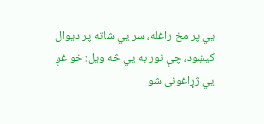يي پر مخ راغله، سر يي شاته پر ديوال کيښود، چې نور به يي څه ويل: خو غږ يي ژړاغونی شو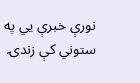نورې خبرې يي په ستوني کې زندۍ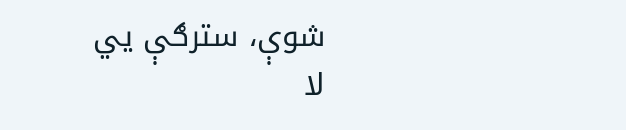شوې، سترګې يي لا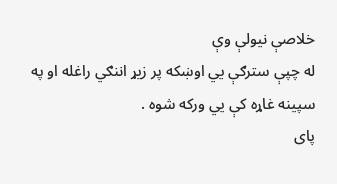خلاصې نيولې وې
له چپې سترګې يي اوښکه پر زيړ اننګي راغله او په سپينه غاړه کې يي ورکه شوه .
پای